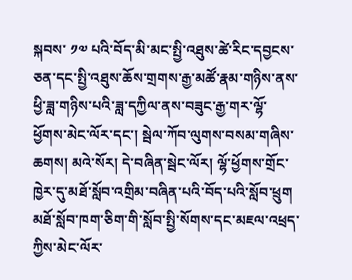སྐབས་ ༡༧ པའི་བོད་མི་མང་སྤྱི་འཐུས་ཚེ་རིང་དབྱངས་ཅན་དང་སྤྱི་འཐུས་ཆོས་གྲགས་རྒྱ་མཚོ་རྣམ་གཉིས་ནས་ཕྱི་ཟླ་གཉིས་པའི་ཟླ་དཀྱིལ་ནས་བཟུང་རྒྱ་གར་ལྷོ་ཕྱོགས་མེང་ལོར་དང་། སྦེལ་ཀོབ་ལུགས་བསམ་གཞིས་ཆགས། མའེ་སོར། དེ་བཞིན་སྦེང་ལོར། ལྷོ་ཕྱོགས་གྲོང་ཁྱེར་དུ་མཐོ་སློབ་འགྲིམ་བཞིན་པའི་བོད་པའི་སློབ་ཕྲུག མཐོ་སློབ་ཁག་ཅིག་གི་སློབ་སྤྱི་སོགས་དང་མཇལ་འཕྲད་ཀྱིས་མེང་ལོར་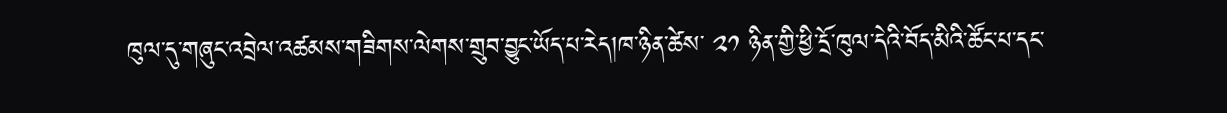ཁུལ་དུ་གཞུང་འབྲེལ་འཚམས་གཟིགས་ལེགས་གྲུབ་བྱུང་ཡོད་པ་རེད།ཁ་ཉིན་ཚེས་ ༢༡ ཉིན་གྱི་ཕྱི་དྲོ་ཁུལ་དེའི་བོད་མིའི་ཚོང་པ་དང་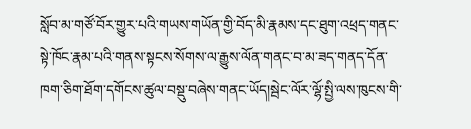སློབ་མ་གཙོ་བོར་གྱུར་པའི་གཡས་གཡོན་གྱི་བོད་མི་རྣམས་དང་ཐུག་འཕྲད་གནང་སྟེ་ཁོང་རྣམ་པའི་གནས་སྟངས་སོགས་ལ་རྒྱུས་ལོན་གནང་བ་མ་ཟད་གནད་དོན་ཁག་ཅིག་ཐོག་དགོངས་ཚུལ་བསྡུ་བཞེས་གནང་ཡོད།སྦེང་ལོར་ལྷོ་སྤྱི་ལས་ཁུངས་གི་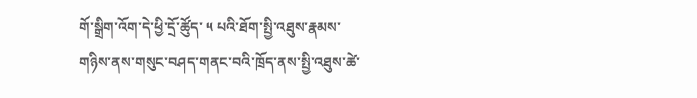གོ་སྒྲིག་འོག་དེ་ཕྱི་དྲོ་ཚོུད་ ༥ པའི་ཐོག་སྤྱི་འཐུས་རྣམས་གཉིས་ནས་གསུང་བཤད་གནང་བའི་ཁྲོད་ནས་སྤྱི་འཐུས་ཚེ་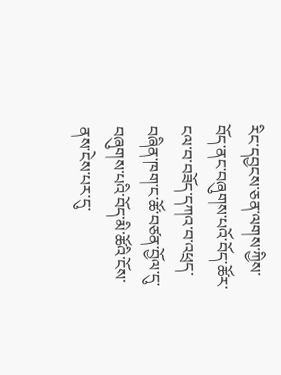རིང་དབྱངས་ཅན་ལགས་ཀྱིས་བོད་ནང་བཞུགས་པའོ་བོད་ཚོར་ངལ་བ་བཟོད་དཀའ་བ་འཕྲད་བཞིན་ཁག་ང་ཚོ་བཙན་བྱོལ་དུ་བཞུགས་པའི་བོད་མི་ཚོའི་ངོས་ནས་ངེས་པར་དུ་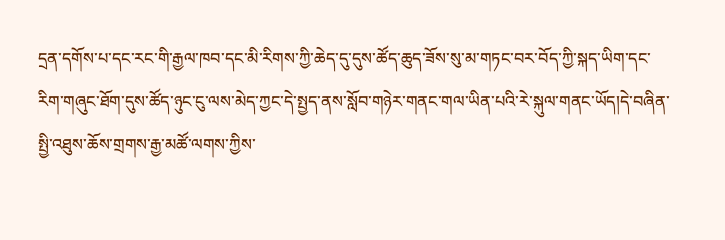དྲན་དགོས་པ་དང་རང་གི་རྒྱལ་ཁབ་དང་མི་རིགས་ཀྱི་ཆེད་དུ་དུས་ཚོད་ཆུད་ཟོས་སུ་མ་གཏང་བར་བོད་ཀྱི་སྐད་ཡིག་དང་རིག་གཞུང་ཐོག་དུས་ཚོད་ཉུང་ངུ་ལས་མེད་ཀྱང་དེ་སྤྱད་ནས་སློབ་གཉེར་གནང་གལ་ཡིན་པའི་རེ་སྐུལ་གནང་ཡོད།དེ་བཞིན་སྤྱི་འཐུས་ཆོས་གྲགས་རྒྱ་མཚོ་ལགས་ཀྱིས་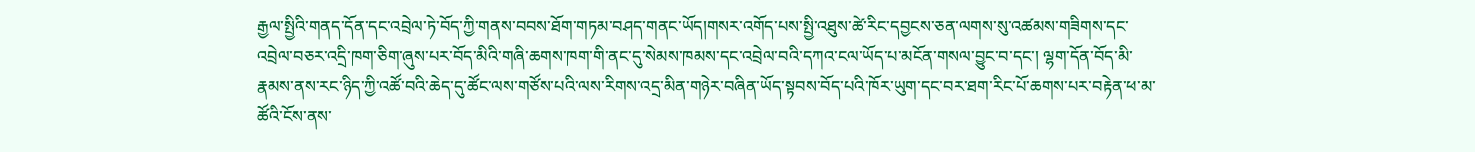རྒྱལ་སྤྱིའི་གནད་དོན་དང་འབྲེལ་ཏེ་བོད་ཀྱི་གནས་བབས་ཐོག་གཏམ་བཤད་གནང་ཡོད།གསར་འགོད་པས་སྤྱི་འཐུས་ཚེ་རིང་དབྱངས་ཅན་ལགས་སུ་འཚམས་གཟིགས་དང་འབྲེལ་བཅར་འདྲི་ཁག་ཅིག་ཞུས་པར་བོད་མིའི་གཞི་ཆགས་ཁག་གི་ནང་དུ་སེམས་ཁམས་དང་འབྲེལ་བའི་དཀའ་ངལ་ཡོད་པ་མངོན་གསལ་བྱུང་བ་དང་། ལྷག་དོན་བོད་མི་རྣམས་ནས་རང་ཉིད་ཀྱི་འཚོ་བའི་ཆེད་དུ་ཚོང་ལས་གཙོས་པའི་ལས་རིགས་འདྲ་མིན་གཉེར་བཞིན་ཡོད་སྟབས་བོད་པའི་ཁོར་ཡུག་དང་བར་ཐག་རིང་པོ་ཆགས་པར་བརྟེན་ཕ་མ་ཚོའི་ངོས་ནས་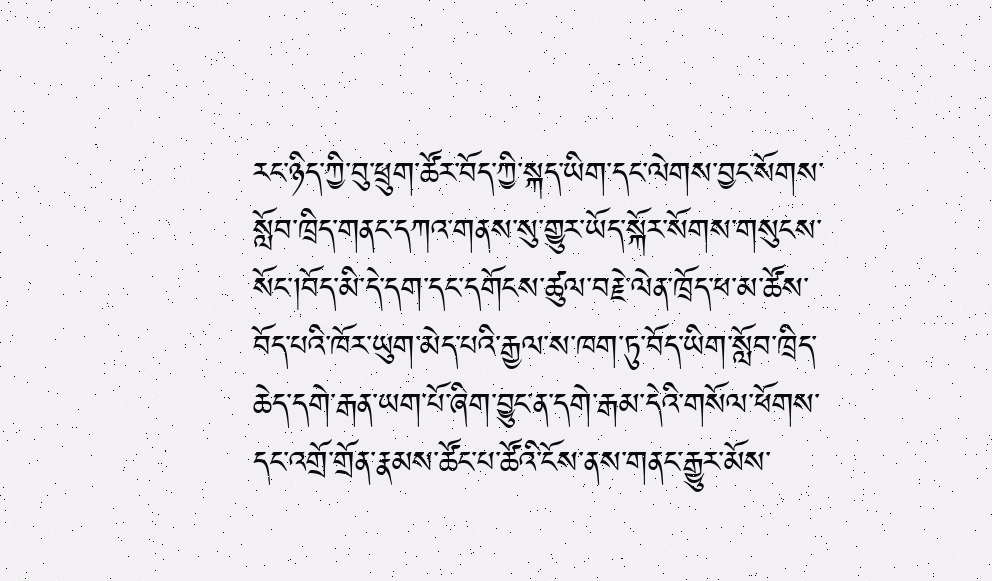རང་ཉིད་ཀྱི་བུ་ཕྲུག་ཚོར་བོད་ཀྱི་སྐད་ཡིག་དང་ལེགས་བྱང་སོགས་སློབ་ཁྲིད་གནང་དཀའ་གནས་སུ་གྱུར་ཡོད་སྐོར་སོགས་གསུངས་སོང་།བོད་མི་དེ་དག་དང་དགོངས་ཚུལ་བརྗེ་ལེན་ཁྲོད་ཕ་མ་ཚོས་བོད་པའི་ཁོར་ཡུག་མེད་པའི་རྒྱལ་ས་ཁག་ཏུ་བོད་ཡིག་སློབ་ཁྲིད་ཆེད་དགེ་རྒན་ཡག་པོ་ཞིག་བྱུང་ན་དགེ་རྒམ་དེའི་གསོལ་ཕོགས་དང་འགྲོ་གྲོན་རྣམས་ཚོང་པ་ཚོའི་ངོས་ནས་གནང་རྒྱུར་མོས་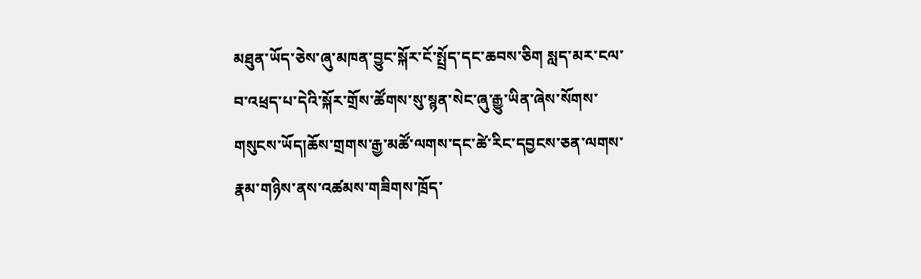མཐུན་ཡོད་ཅེས་ཞུ་མཁན་བྱུང་སྐོར་ངོ་སྤྲོད་དང་ཆབས་ཅིག སླད་མར་ངལ་བ་འཕྲད་པ་དེའི་སྐོར་གྲོས་ཚོགས་སུ་སྙན་སེང་ཞུ་རྒྱུ་ཡིན་ཞེས་སོགས་གསུངས་ཡོད།ཆོས་གྲགས་རྒྱ་མཚོ་ལགས་དང་ཚེ་རིང་དབྱངས་ཅན་ལགས་རྣམ་གཉིས་ནས་འཚམས་གཟིགས་ཁྲོད་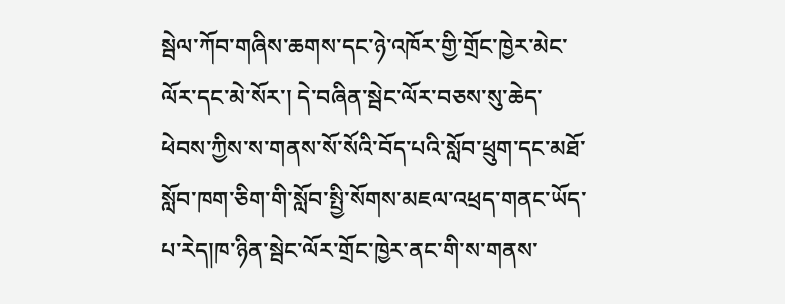སྦེལ་ཀོབ་གཞིས་ཆགས་དང་ཉེ་འཁོར་གྱི་གྲོང་ཁྱེར་མེང་ལོར་དང་མེ་སོར་། དེ་བཞིན་སྦེང་ལོར་བཅས་སུ་ཆེད་ཕེབས་ཀྱིས་ས་གནས་སོ་སོའི་བོད་པའི་སློབ་ཕྲུག་དང་མཐོ་སློབ་ཁག་ཅིག་གི་སློབ་སྤྱི་སོགས་མཇལ་འཕྲད་གནང་ཡོད་པ་རེད།ཁ་ཉིན་སྦེང་ལོར་གྲོང་ཁྱེར་ནང་གི་ས་གནས་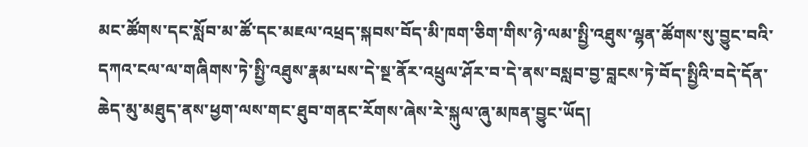མང་ཚོགས་དང་སློབ་མ་ཚོ་དང་མཇལ་འཕྲད་སྐབས་བོད་མི་ཁག་ཅིག་གིས་ཉེ་ལམ་སྤྱི་འཐུས་ལྷན་ཚོགས་སུ་བྱུང་བའི་དཀའ་ངལ་ལ་གཞིགས་ཏེ་སྤྱི་འཐུས་རྣམ་པས་དེ་སྔ་ནོར་འཕྲུལ་ཤོར་བ་དེ་ནས་བསླབ་བྱ་བླངས་ཏེ་བོད་སྤྱིའི་བདེ་དོན་ཆེད་མུ་མཐུད་ནས་ཕྱག་ལས་གང་ཐུབ་གནང་རོགས་ཞེས་རེ་སྐུལ་ཞུ་མཁན་བྱུང་ཡོད།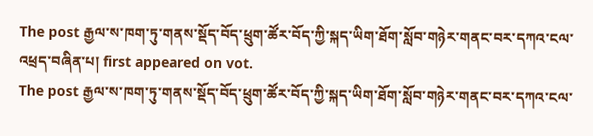The post རྒྱལ་ས་ཁག་ཏུ་གནས་སྡོད་བོད་ཕྲུག་ཚོར་བོད་ཀྱི་སྐད་ཡིག་ཐོག་སློབ་གཉེར་གནང་བར་དཀའ་ངལ་འཕྲད་བཞིན་པ། first appeared on vot.
The post རྒྱལ་ས་ཁག་ཏུ་གནས་སྡོད་བོད་ཕྲུག་ཚོར་བོད་ཀྱི་སྐད་ཡིག་ཐོག་སློབ་གཉེར་གནང་བར་དཀའ་ངལ་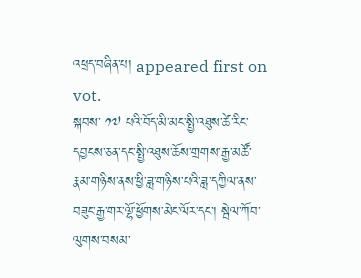འཕྲད་བཞིན་པ། appeared first on vot.
སྐབས་ ༡༧ པའི་བོད་མི་མང་སྤྱི་འཐུས་ཚེ་རིང་དབྱངས་ཅན་དང་སྤྱི་འཐུས་ཆོས་གྲགས་རྒྱ་མཚོ་རྣམ་གཉིས་ནས་ཕྱི་ཟླ་གཉིས་པའི་ཟླ་དཀྱིལ་ནས་བཟུང་རྒྱ་གར་ལྷོ་ཕྱོགས་མེང་ལོར་དང་། སྦེལ་ཀོབ་ལུགས་བསམ་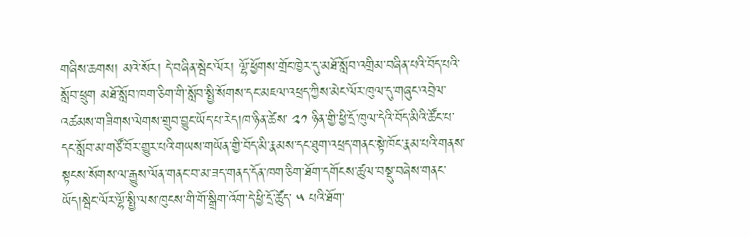གཞིས་ཆགས། མའེ་སོར། དེ་བཞིན་སྦེང་ལོར། ལྷོ་ཕྱོགས་གྲོང་ཁྱེར་དུ་མཐོ་སློབ་འགྲིམ་བཞིན་པའི་བོད་པའི་སློབ་ཕྲུག མཐོ་སློབ་ཁག་ཅིག་གི་སློབ་སྤྱི་སོགས་དང་མཇལ་འཕྲད་ཀྱིས་མེང་ལོར་ཁུལ་དུ་གཞུང་འབྲེལ་འཚམས་གཟིགས་ལེགས་གྲུབ་བྱུང་ཡོད་པ་རེད།ཁ་ཉིན་ཚེས་ ༢༡ ཉིན་གྱི་ཕྱི་དྲོ་ཁུལ་དེའི་བོད་མིའི་ཚོང་པ་དང་སློབ་མ་གཙོ་བོར་གྱུར་པའི་གཡས་གཡོན་གྱི་བོད་མི་རྣམས་དང་ཐུག་འཕྲད་གནང་སྟེ་ཁོང་རྣམ་པའི་གནས་སྟངས་སོགས་ལ་རྒྱུས་ལོན་གནང་བ་མ་ཟད་གནད་དོན་ཁག་ཅིག་ཐོག་དགོངས་ཚུལ་བསྡུ་བཞེས་གནང་ཡོད།སྦེང་ལོར་ལྷོ་སྤྱི་ལས་ཁུངས་གི་གོ་སྒྲིག་འོག་དེ་ཕྱི་དྲོ་ཚོུད་ ༥ པའི་ཐོག་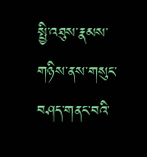སྤྱི་འཐུས་རྣམས་གཉིས་ནས་གསུང་བཤད་གནང་བའི་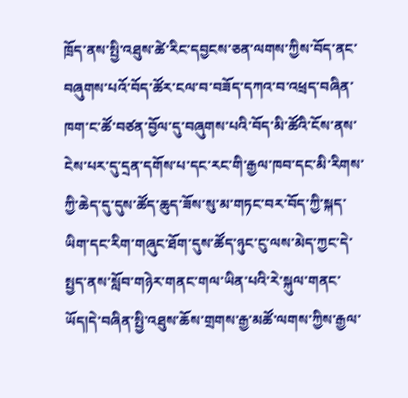ཁྲོད་ནས་སྤྱི་འཐུས་ཚེ་རིང་དབྱངས་ཅན་ལགས་ཀྱིས་བོད་ནང་བཞུགས་པའོ་བོད་ཚོར་ངལ་བ་བཟོད་དཀའ་བ་འཕྲད་བཞིན་ཁག་ང་ཚོ་བཙན་བྱོལ་དུ་བཞུགས་པའི་བོད་མི་ཚོའི་ངོས་ནས་ངེས་པར་དུ་དྲན་དགོས་པ་དང་རང་གི་རྒྱལ་ཁབ་དང་མི་རིགས་ཀྱི་ཆེད་དུ་དུས་ཚོད་ཆུད་ཟོས་སུ་མ་གཏང་བར་བོད་ཀྱི་སྐད་ཡིག་དང་རིག་གཞུང་ཐོག་དུས་ཚོད་ཉུང་ངུ་ལས་མེད་ཀྱང་དེ་སྤྱད་ནས་སློབ་གཉེར་གནང་གལ་ཡིན་པའི་རེ་སྐུལ་གནང་ཡོད།དེ་བཞིན་སྤྱི་འཐུས་ཆོས་གྲགས་རྒྱ་མཚོ་ལགས་ཀྱིས་རྒྱལ་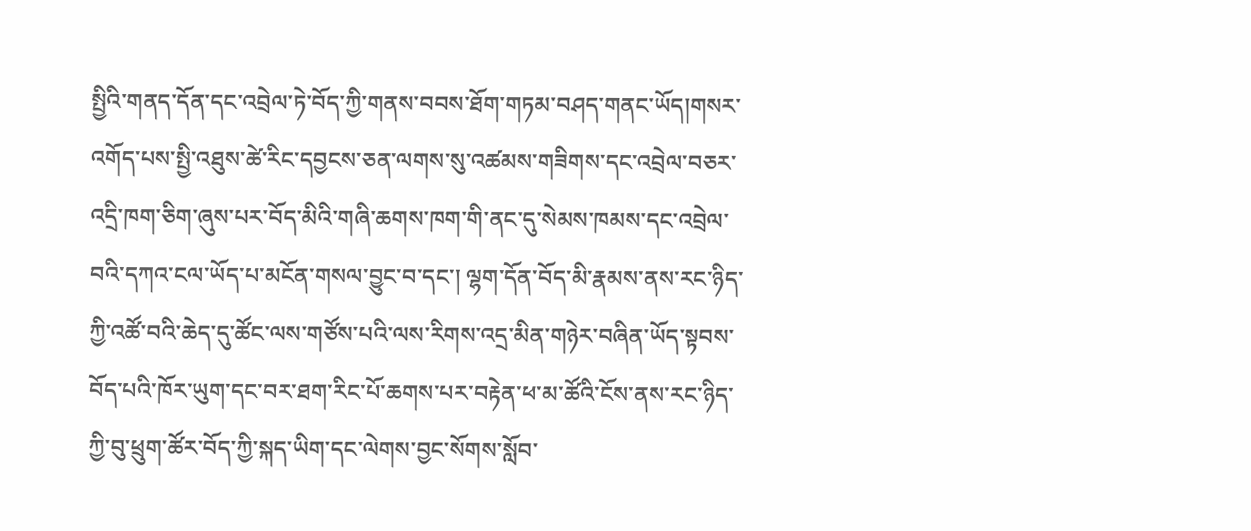སྤྱིའི་གནད་དོན་དང་འབྲེལ་ཏེ་བོད་ཀྱི་གནས་བབས་ཐོག་གཏམ་བཤད་གནང་ཡོད།གསར་འགོད་པས་སྤྱི་འཐུས་ཚེ་རིང་དབྱངས་ཅན་ལགས་སུ་འཚམས་གཟིགས་དང་འབྲེལ་བཅར་འདྲི་ཁག་ཅིག་ཞུས་པར་བོད་མིའི་གཞི་ཆགས་ཁག་གི་ནང་དུ་སེམས་ཁམས་དང་འབྲེལ་བའི་དཀའ་ངལ་ཡོད་པ་མངོན་གསལ་བྱུང་བ་དང་། ལྷག་དོན་བོད་མི་རྣམས་ནས་རང་ཉིད་ཀྱི་འཚོ་བའི་ཆེད་དུ་ཚོང་ལས་གཙོས་པའི་ལས་རིགས་འདྲ་མིན་གཉེར་བཞིན་ཡོད་སྟབས་བོད་པའི་ཁོར་ཡུག་དང་བར་ཐག་རིང་པོ་ཆགས་པར་བརྟེན་ཕ་མ་ཚོའི་ངོས་ནས་རང་ཉིད་ཀྱི་བུ་ཕྲུག་ཚོར་བོད་ཀྱི་སྐད་ཡིག་དང་ལེགས་བྱང་སོགས་སློབ་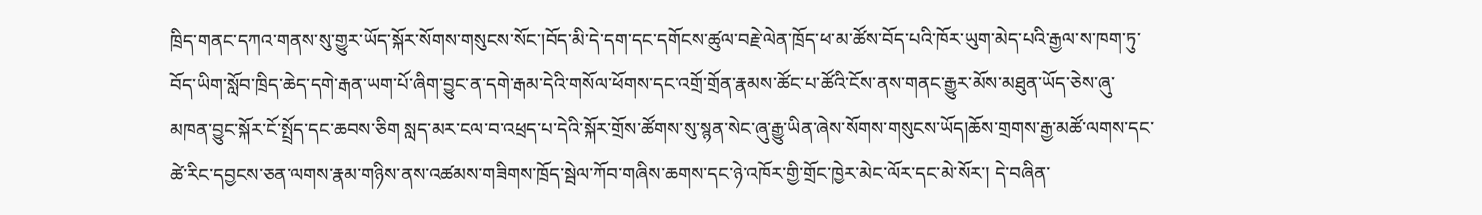ཁྲིད་གནང་དཀའ་གནས་སུ་གྱུར་ཡོད་སྐོར་སོགས་གསུངས་སོང་།བོད་མི་དེ་དག་དང་དགོངས་ཚུལ་བརྗེ་ལེན་ཁྲོད་ཕ་མ་ཚོས་བོད་པའི་ཁོར་ཡུག་མེད་པའི་རྒྱལ་ས་ཁག་ཏུ་བོད་ཡིག་སློབ་ཁྲིད་ཆེད་དགེ་རྒན་ཡག་པོ་ཞིག་བྱུང་ན་དགེ་རྒམ་དེའི་གསོལ་ཕོགས་དང་འགྲོ་གྲོན་རྣམས་ཚོང་པ་ཚོའི་ངོས་ནས་གནང་རྒྱུར་མོས་མཐུན་ཡོད་ཅེས་ཞུ་མཁན་བྱུང་སྐོར་ངོ་སྤྲོད་དང་ཆབས་ཅིག སླད་མར་ངལ་བ་འཕྲད་པ་དེའི་སྐོར་གྲོས་ཚོགས་སུ་སྙན་སེང་ཞུ་རྒྱུ་ཡིན་ཞེས་སོགས་གསུངས་ཡོད།ཆོས་གྲགས་རྒྱ་མཚོ་ལགས་དང་ཚེ་རིང་དབྱངས་ཅན་ལགས་རྣམ་གཉིས་ནས་འཚམས་གཟིགས་ཁྲོད་སྦེལ་ཀོབ་གཞིས་ཆགས་དང་ཉེ་འཁོར་གྱི་གྲོང་ཁྱེར་མེང་ལོར་དང་མེ་སོར་། དེ་བཞིན་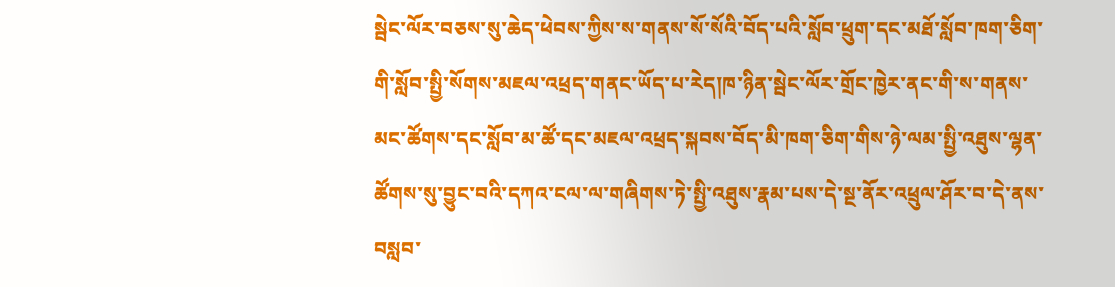སྦེང་ལོར་བཅས་སུ་ཆེད་ཕེབས་ཀྱིས་ས་གནས་སོ་སོའི་བོད་པའི་སློབ་ཕྲུག་དང་མཐོ་སློབ་ཁག་ཅིག་གི་སློབ་སྤྱི་སོགས་མཇལ་འཕྲད་གནང་ཡོད་པ་རེད།ཁ་ཉིན་སྦེང་ལོར་གྲོང་ཁྱེར་ནང་གི་ས་གནས་མང་ཚོགས་དང་སློབ་མ་ཚོ་དང་མཇལ་འཕྲད་སྐབས་བོད་མི་ཁག་ཅིག་གིས་ཉེ་ལམ་སྤྱི་འཐུས་ལྷན་ཚོགས་སུ་བྱུང་བའི་དཀའ་ངལ་ལ་གཞིགས་ཏེ་སྤྱི་འཐུས་རྣམ་པས་དེ་སྔ་ནོར་འཕྲུལ་ཤོར་བ་དེ་ནས་བསླབ་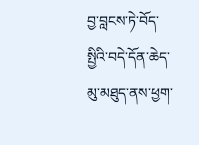བྱ་བླངས་ཏེ་བོད་སྤྱིའི་བདེ་དོན་ཆེད་མུ་མཐུད་ནས་ཕྱག་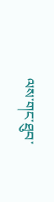ལས་གང་ཐུབ་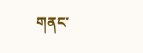གནང་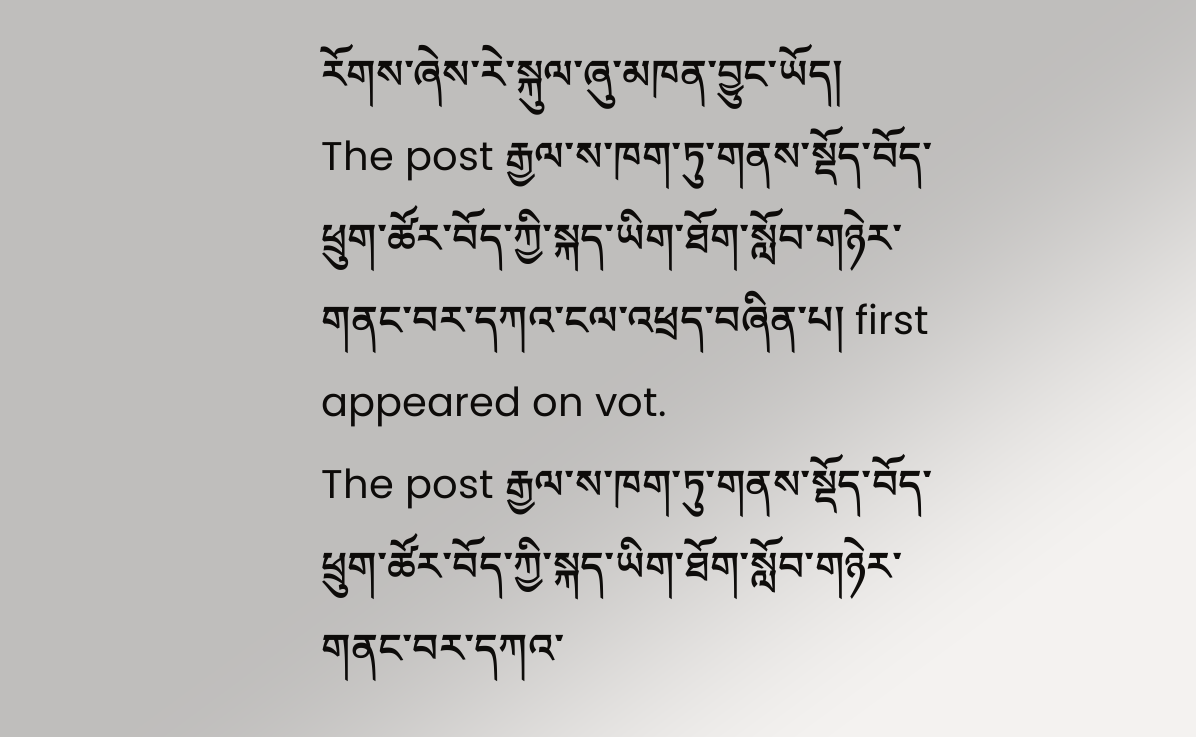རོགས་ཞེས་རེ་སྐུལ་ཞུ་མཁན་བྱུང་ཡོད།
The post རྒྱལ་ས་ཁག་ཏུ་གནས་སྡོད་བོད་ཕྲུག་ཚོར་བོད་ཀྱི་སྐད་ཡིག་ཐོག་སློབ་གཉེར་གནང་བར་དཀའ་ངལ་འཕྲད་བཞིན་པ། first appeared on vot.
The post རྒྱལ་ས་ཁག་ཏུ་གནས་སྡོད་བོད་ཕྲུག་ཚོར་བོད་ཀྱི་སྐད་ཡིག་ཐོག་སློབ་གཉེར་གནང་བར་དཀའ་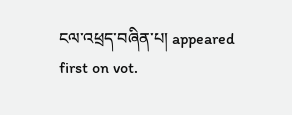ངལ་འཕྲད་བཞིན་པ། appeared first on vot.